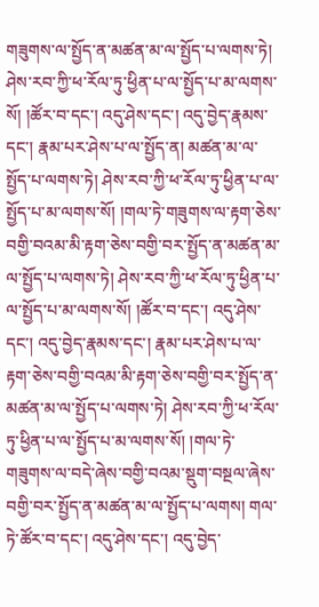གཟུགས་ལ་སྤྱོད་ན་མཚན་མ་ལ་སྤྱོད་པ་ལགས་ཏེ། ཤེས་རབ་ཀྱི་ཕ་རོལ་ཏུ་ཕྱིན་པ་ལ་སྤྱོད་པ་མ་ལགས་སོ། །ཚོར་བ་དང་། འདུ་ཤེས་དང་། འདུ་བྱེད་རྣམས་དང་། རྣམ་པར་ཤེས་པ་ལ་སྤྱོད་ན། མཚན་མ་ལ་སྤྱོད་པ་ལགས་ཏེ། ཤེས་རབ་ཀྱི་ཕ་རོལ་ཏུ་ཕྱིན་པ་ལ་སྤྱོད་པ་མ་ལགས་སོ། །གལ་ཏེ་གཟུགས་ལ་རྟག་ཅེས་བགྱི་བའམ་མི་རྟག་ཅེས་བགྱི་བར་སྤྱོད་ན་མཚན་མ་ལ་སྤྱོད་པ་ལགས་ཏེ། ཤེས་རབ་ཀྱི་ཕ་རོལ་ཏུ་ཕྱིན་པ་ལ་སྤྱོད་པ་མ་ལགས་སོ། །ཚོར་བ་དང་། འདུ་ཤེས་དང་། འདུ་བྱེད་རྣམས་དང་། རྣམ་པར་ཤེས་པ་ལ་རྟག་ཅེས་བགྱི་བའམ་མི་རྟག་ཅེས་བགྱི་བར་སྤྱོད་ན་མཚན་མ་ལ་སྤྱོད་པ་ལགས་ཏེ། ཤེས་རབ་ཀྱི་ཕ་རོལ་ཏུ་ཕྱིན་པ་ལ་སྤྱོད་པ་མ་ལགས་སོ། །གལ་ཏེ་གཟུགས་ལ་བདེ་ཞེས་བགྱི་བའམ་སྡུག་བསྔལ་ཞེས་བགྱི་བར་སྤྱོད་ན་མཚན་མ་ལ་སྤྱོད་པ་ལགས། གལ་ཏེ་ཚོར་བ་དང་། འདུ་ཤེས་དང་། འདུ་བྱེད་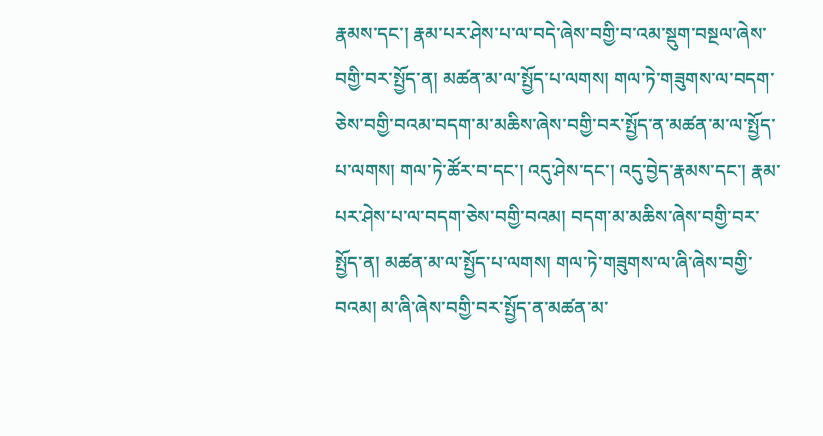རྣམས་དང་། རྣམ་པར་ཤེས་པ་ལ་བདེ་ཞེས་བགྱི་བ་འམ་སྡུག་བསྔལ་ཞེས་བགྱི་བར་སྤྱོད་ན། མཚན་མ་ལ་སྤྱོད་པ་ལགས། གལ་ཏེ་གཟུགས་ལ་བདག་ཅེས་བགྱི་བའམ་བདག་མ་མཆིས་ཞེས་བགྱི་བར་སྤྱོད་ན་མཚན་མ་ལ་སྤྱོད་པ་ལགས། གལ་ཏེ་ཚོར་བ་དང་། འདུ་ཤེས་དང་། འདུ་བྱེད་རྣམས་དང་། རྣམ་པར་ཤེས་པ་ལ་བདག་ཅེས་བགྱི་བའམ། བདག་མ་མཆིས་ཞེས་བགྱི་བར་སྤྱོད་ན། མཚན་མ་ལ་སྤྱོད་པ་ལགས། གལ་ཏེ་གཟུགས་ལ་ཞི་ཞེས་བགྱི་བའམ། མ་ཞི་ཞེས་བགྱི་བར་སྤྱོད་ན་མཚན་མ་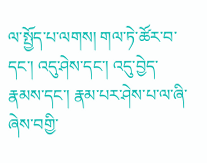ལ་སྤྱོད་པ་ལགས། གལ་ཏེ་ཚོར་བ་དང་། འདུ་ཤེས་དང་། འདུ་བྱེད་རྣམས་དང་། རྣམ་པར་ཤེས་པ་ལ་ཞི་ཞེས་བགྱི་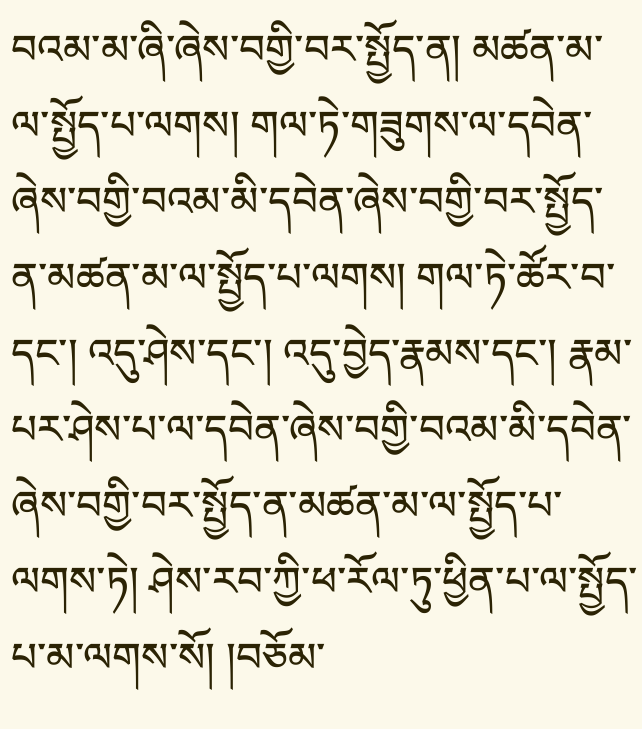བའམ་མ་ཞི་ཞེས་བགྱི་བར་སྤྱོད་ན། མཚན་མ་ལ་སྤྱོད་པ་ལགས། གལ་ཏེ་གཟུགས་ལ་དབེན་ཞེས་བགྱི་བའམ་མི་དབེན་ཞེས་བགྱི་བར་སྤྱོད་ན་མཚན་མ་ལ་སྤྱོད་པ་ལགས། གལ་ཏེ་ཚོར་བ་དང་། འདུ་ཤེས་དང་། འདུ་བྱེད་རྣམས་དང་། རྣམ་པར་ཤེས་པ་ལ་དབེན་ཞེས་བགྱི་བའམ་མི་དབེན་ཞེས་བགྱི་བར་སྤྱོད་ན་མཚན་མ་ལ་སྤྱོད་པ་ལགས་ཏེ། ཤེས་རབ་ཀྱི་ཕ་རོལ་ཏུ་ཕྱིན་པ་ལ་སྤྱོད་པ་མ་ལགས་སོ། །བཅོམ་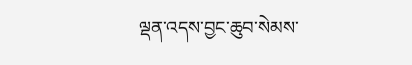ལྡན་འདས་བྱང་ཆུབ་སེམས་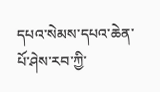དཔའ་སེམས་དཔའ་ཆེན་པོ་ཤེས་རབ་ཀྱི་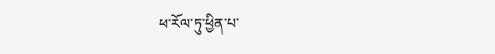ཕ་རོལ་ཏུ་ཕྱིན་པ་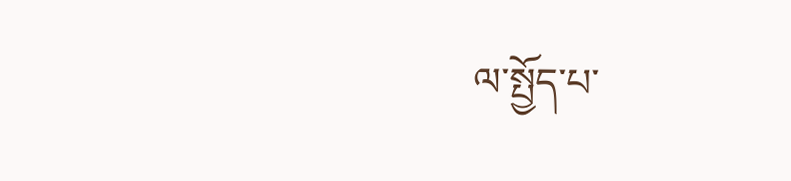ལ་སྤྱོད་པ་